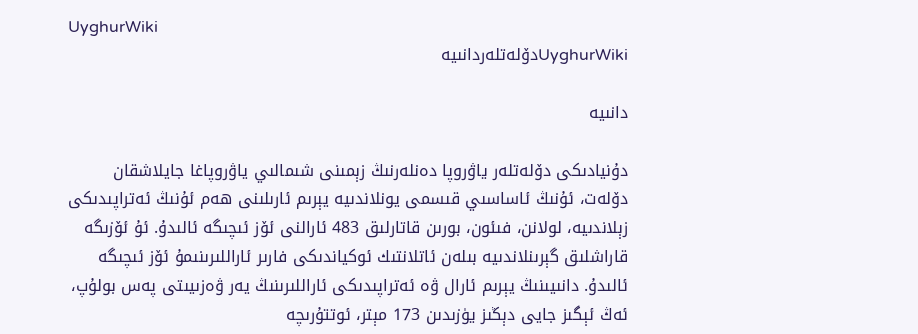UyghurWiki
UyghurWikiدۆلەتلەردانىيە

دانىيە

دۇنيادىكى دۆلەتلەر ياۋروپا دەنلەرنىڭ زېمىنى شىمالىي ياۋروپاغا جايلاشقان دۆلەت، ئۇنىڭ ئاساسىي قىسمى يونلاندىيە يېرىم ئارىلىنى ھەم ئۇنىڭ ئەتراپىدىكى زېلاندىيە، لولانن، فىئون، بورىن قاتارلىق 483 ئارالنى ئۆز ئىچىگە ئالىدۇ. ئۇ ئۆزىگە قاراشلىق گېرىنلاندىيە بىلەن ئاتلانتىك ئوكياندىكى فارىر ئاراللىرىنىمۇ ئۆز ئىچىگە ئالىدۇ. دانىيىنىڭ يېرىم ئارال ۋە ئەتراپىدىكى ئاراللىرىنىڭ يەر ۋەزىيىتى پەس بولۇپ، ئەڭ ئېگىز جايى دېڭىز يۈزىدىن 173 مېتر، ئوتتۇرىچە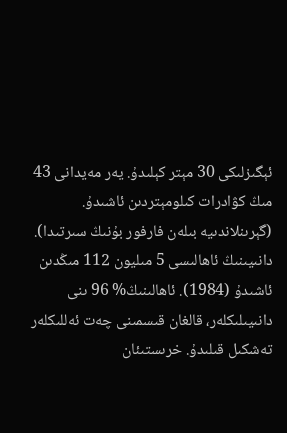ئېگىزلىكى 30 مېتر كېلىدۇ. يەر مەيدانى 43 مىڭ كۋادرات كىلومېتردىن ئاشىدۇ. (گېرىنلاندىيە بىلەن فارفور بۇنىڭ سىرتىدا). دانىيىنىڭ ئاھالىسى 5 مىليون 112 مىڭدىن ئاشىدۇ (1984). ئاھالىنىڭ% 96 ىنى دانىيىلىكلەر، قالغان قىسمىنى چەت ئەللىكلەر تەشكىل قىلىدۇ. خرىستىئان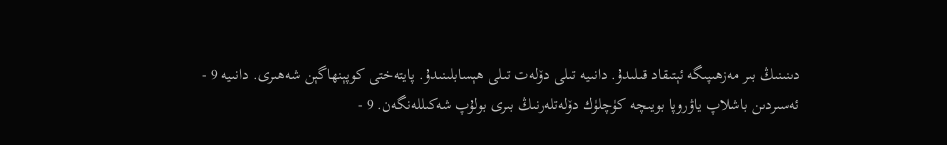دىنىنىڭ بىر مەزھىپىگە ئېتىقاد قىلىدۇ. دانىيە تىلى دۆلەت تىلى ھېسابلىنىدۇ. پايتەختى كوپېنھاگېن شەھىرى. دانىيە 9 - ئەسىردىن باشلاپ ياۋروپا بويىچە كۈچلۈك دۆلەتلەرنىڭ بىرى بولۇپ شەكىللەنگەن. 9 -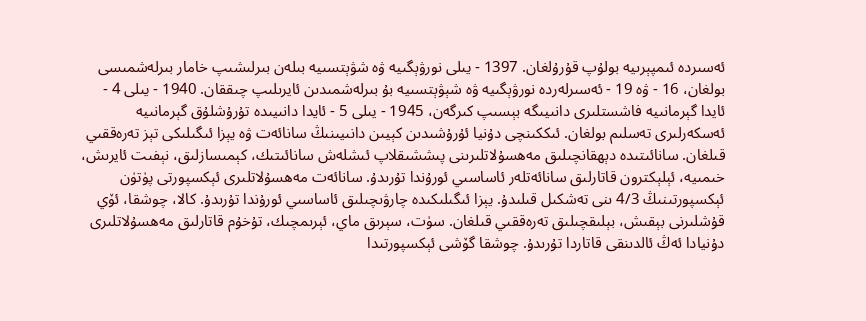ئەسىردە ئىمپېرىيە بولۇپ قۇرۇلغان. 1397 - يىلى نورۋېگىيە ۋە شۋېتسىيە بىلەن بىرلىشىپ خامار بىرلەشمىسى بولغان، 16 - ۋە 19 - ئەسىرلەردە نورۋېگىيە ۋە شېۋېتسىيە بۇ بىرلەشمىدىن ئايرىلىپ چىققان. 1940 - يىلى 4 - ئايدا گېرمانىيە فاشستلىرى دانىيىگە بېسىپ كىرگەن، 1945 - يىلى 5 - ئايدا دانىيىدە تۇرۇشلۇق گېرمانىيە ئەسكەرلىرى تەسلىم بولغان. ئىككىنچى دۇنيا ئۇرۇشىدىن كېيىن دانىيىنىڭ سانائەت ۋە يېزا ئىگىلىكى تېز تەرەققىي قىلغان. سانائىتىدە دېھقانچىلىق مەھسۇلاتلىرىنى پىششىقلاپ ئىشلەش سانائىتىك، كېمىسازلىق، نېفىت ئايرىش، خىمىيە، ئېلېكترون قاتارلىق سانائەتلەر ئاساسىي ئورۇندا تۇرىدۇ. سانائەت مەھسۇلاتلىرى ئېكسپورتى پۈتۈن ئېكسپورتىنىڭ 4/3 ىنى تەشكىل قىلىدۇ. يېزا ئىگىلىكىدە چارۋىچىلىق ئاساسىي ئورۇندا تۇرىدۇ. كالا، چوشقا، ئۆي قۇشلىرنى بېقىش، بېلىقچىلىق تەرەققىي قىلغان. سۈت، سېرىق ماي، ئېرىمچىك، تۇخۇم قاتارلىق مەھسۇلاتلىرى دۇنيادا ئەڭ ئالدىنقى قاتاردا تۇرىدۇ. چوشقا گۆشى ئېكسپورتىدا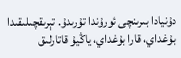دۇنيادا بىرىنچى ئورۇندا تۇرىدۇ. تېرىقچىلىقىدا بۇغداي، قارا بۇغداي، ياڭيۇ قاتارلىق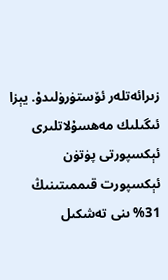زىرائەتلەر ئۆستۈرۈلىدۇ. يېزا ئىگىلىك مەھسۇلاتلىرى ئېكسپورتى پۈتۈن ئېكسپورت قىممىتىنىڭ 31% ىنى تەشكىل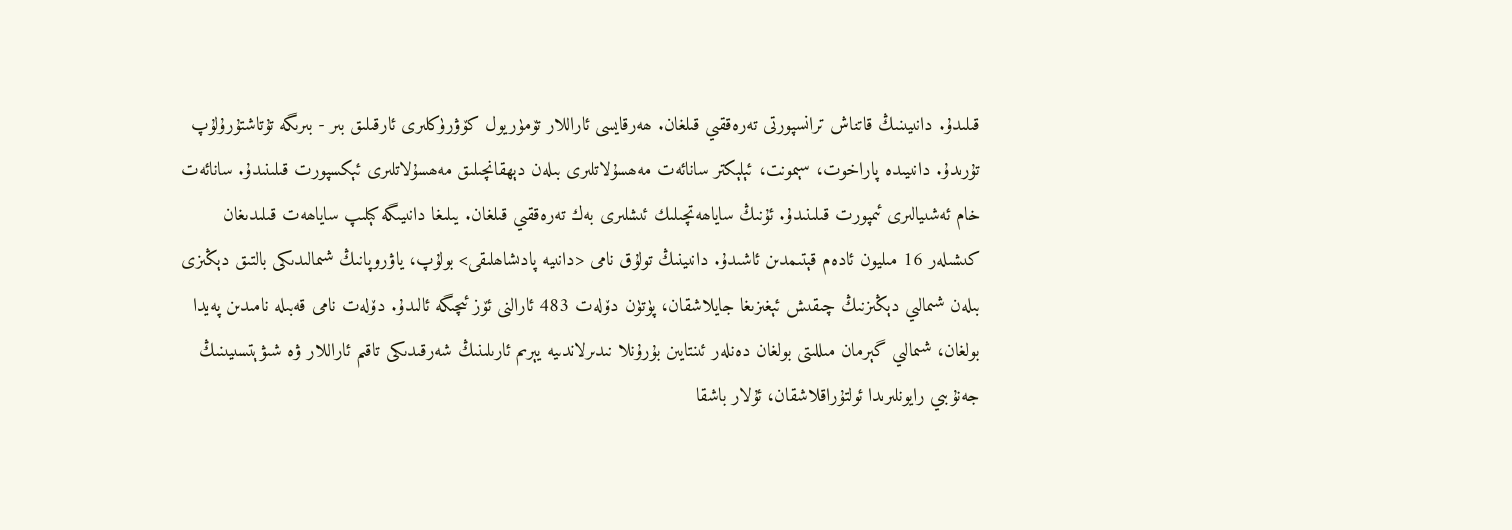قىلىدۇ. دانىيىنىڭ قاتناش ترانسپورتى تەرەققىي قىلغان. ھەرقايسى ئاراللار تۆمۈريول كۆۋرۈكلىرى ئارقىلىق بىر - بىرىگە تۇتاشتۇرۇلۇپ تۇرىدۇ. دانىيىدە پاراخوت، سېمونت، ئېلېكتر سانائەت مەھسۇلاتلىرى بىلەن دېھقانچىلىق مەھسۇلاتلىرى ئېكسپورت قىلىنىدۇ. سانائەت خام ئەشىيالىرى ئىمپورت قىلىنىدۇ. ئۇنىڭ ساياھەتچىلىك ئىشلىرى بەك تەرەققىي قىلغان. يىلىغا دانىيىگە كېلىپ ساياھەت قىلىدىغان كىشىلەر 16 مىليون ئادەم قېتىمدىن ئاشىدۇ. دانىينىڭ تولۇق نامى <دانىيە پادىشاھلىقى> بولۇپ، ياۋروپانىڭ شىمالىدىكى بالتىق دېڭىزى بىلەن شىمالىي دېڭىزنىڭ چىقىش ئېغىزىغا جايلاشقان، پۈتۈن دۆلەت 483 ئارالنى ئۆز ئىچىگە ئالىدۇ. دۆلەت نامى قەبىلە نامىدىن پەيدا بولغان، شىمالىي گېرمان مىللىتى بولغان دەنلەر ئىنتايىن بۇرۇنلا نىدىرلاندىيە يېرىم ئارىلىنىڭ شەرقىدىكى تاقىم ئاراللار ۋە شىۋېتسىيىنىڭ جەنۇبىي رايونلىرىدا ئولتۇراقلاشقان، ئۇلار باشقا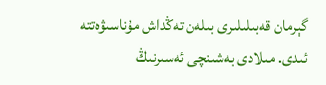گېرمان قەبىلىلىرى بىلەن تەڭداش مۇناسىۋەتتە ئىدى. مىلادى بەشىنچى ئەسىرنىڭ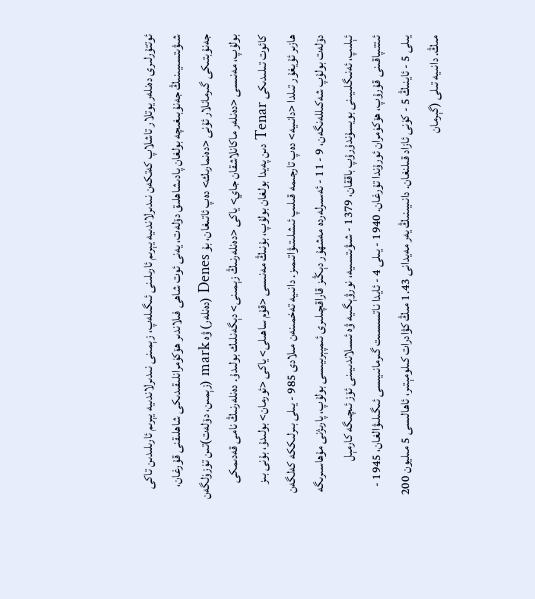ئوتتۇرلىرى دەنلەر يوتلار تاشلاپ كەتكەن نىدىرلاندىيە يېرىم ئارىلىنى ئىگىلەپ، زېمىنى نىدىرلاندىيە يېرىم ئارىلىدىن تاكى شىۋىتسىيىنىڭ جەنۇبىغىچە بولغان پادىشاھلىق دۆلەت، يەنى ئوت شاھى فىلاندىر ھۆكۈمرانلىقىدىكى شاھلىقنى قۇرغان، جەنۇبتىكى گىرمانلار ئۇنى <دەنمارىك> دەپ ئاتىغان، بۇ Denes (دەنلەر) ۋە mark (زېمىن، دۆلەت)تىن تۈزۈلگەن بولۇپ، مەنىسى <دەنلەر ماكانلاشقان جاي> ياكى <دەنلەرنىڭ زېمىنى> دېگەنلىك بولىدۇ. دەنلەرنىڭ نامى قەدىمكى كائوت تىلىدىكى Tenar دىن پەيدا بولغان بولۇپ، بۇنىڭ مەنىسى <قۇم ساھىلى> ياكى <ئورمان> بولىدۇ، بۇنى بىز ھازىر ئۇيغۇر تىلدا <دانىيە> دەپ تارجىمە قىلىپ ئىشلىتىۋاتىمىز. دانىيە تەخمىنەن مىلادى 985 - يىلى بىرلىككە كەلگەن دۆلەت بولۇپ شەكىللەنگەن، 9 - 11 - ئەسىرلەردە مەشھۇر دېڭىز قاراقچىلىرى ئىمپېرىيىسى بولۇپ، پارىژنى مۇھاسىرىگە ئېلىپ، ئەنىگلىيىنى بويسۇندۇرۇپ باققان، 1379 - شىۋىتسىيە، نورۋېگىيە ۋە ئىسلاندىيىنى ئۆز ئىچىگە كارمېل ئىتتىپاقىنى قۇرۇپ، ھۆكۈمران ئورۇندا تۇرغان. 1940 - يىلى 4 - ئايدا ناتسىسىت گىرمانىيىسى ئىگىلىۋالغان، 1945 - يىلى 5 - ئاينىڭ 5 - كۈنى ئازاد قىلنغان. دانىيىنىڭ يەر مەيدانى 1.43 مىڭ كۋادرات كىلومېتىر، ئاھالىسى 5 مىليون 200 مىڭ. دانىيە تىلى (گېرمان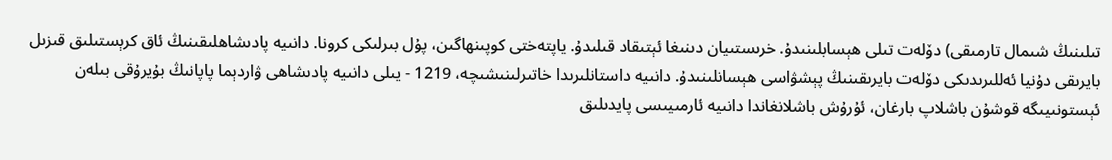تىلىنىڭ شىمال تارمىقى) دۆلەت تىلى ھېسابلىنىدۇ. خرىستىيان دىنىغا ئېتىقاد قىلىدۇ. ياپتەختى كوپىنھاگىن، پۇل بىرلىكى كرونا. دانىيە پادىشاھلىقىنىڭ ئاق كرېستىلىق قىزىل بايرىقى دۇنيا ئەللىرىدىكى دۆلەت بايرىقىنىڭ پېشۋاسى ھېسانلىنىدۇ. دانىيە داستانلىرىدا خاتىرلىنىشىچە، 1219 - يىلى دانىيە پادىشاھى ۋاردېما پاپانىڭ بۇيرۇقى بىلەن ئېستونىيىگە قوشۇن باشلاپ بارغان، ئۇرۇش باشلانغاندا دانىيە ئارمىيىسى پايدىلىق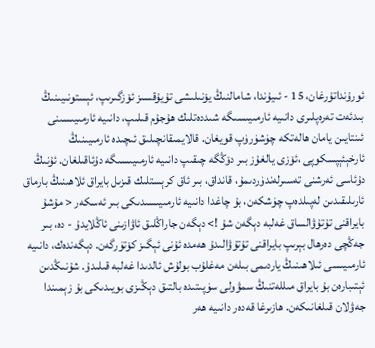ئورۇنداتۇرغان، 15 - ئىيۇندا، شامالنىڭ يۆنىلىشى تۇيۇقسىز ئۆزگىرىپ، ئېستونىيىنىڭ بىدئەت تەرەپلىرى دانىيە ئارمىيىسىگە شىددەتلىك ھۇجۇم قىلىپ، دانىيە ئارمىيىسىنى ئىنتايىن يامان ھالەتكە چۈشۈرۈپ قويغان. قالايمىقانچىلىق ئىچىدە ئارمىيىنىڭ ئارخېئېپسكوپى ،ئۆزى يالغۇز بىر دۆڭگە چىقىپ دانىيە ئارمىيىسىگە دۇئاقىلغان. ئۇنىڭ دۇئاسى ئەرشنى تەسىرلەندۈردىمۇ، قانداق، بىر ئاق كرېستلىك قىزىل بايراق ئلاھىنىڭ بارماق ئارىلىقىدىن لەپىلدەپ چۈشكەن، بۇ چاغدا دانىيە ئارمىيىسىدىكى بىر ئەسكەر < مۇشۇ بايراقنى تۇتۇۋالساق غەلبە دېگەن شۇ !> دېگەن جاراڭلىق ئاۋازىنى ئاڭلايدۇ - دە، بىر جەڭچى دەرھال بېرىپ بايراقنى تۇتۇۋالىدۇ ھەمدە ئۇنى ئېگىز كۆتۈرگەن. دېگەندەك، دانىيە ئارمىيىسى ئىلاھىنىڭ ياردىمى بىلەن مەغلۇب بولۇش ئالدىدا غەلبە قىلىدۇ. شۇنىڭدىن ئېتىبارەن بۇ بايراق مىللەتنىڭ سمۋولى سۈپىتىدە بالتىق دېڭىزى بويىدىكى بۇ زېمىندا جەۋلان قىلغانىكەن. ھازىرغا قەدەر دانىيە ھەر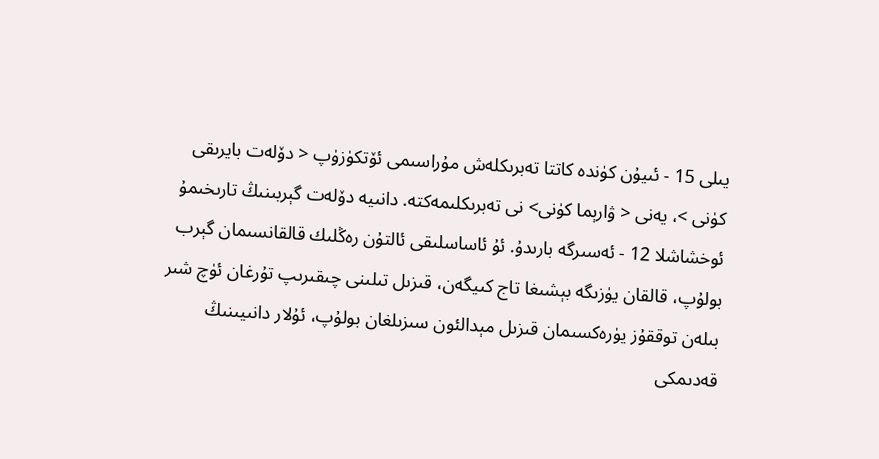يىلى 15 - ئىيۇن كۈندە كاتتا تەبرىكلەش مۇراسىمى ئۆتكۈزۈپ < دۆلەت بايرىقى كۈنى >، يەنى < ۋارېما كۈنى> نى تەبرىكلىمەكتە. دانىيە دۆلەت گېربىنىڭ تارىخىمۇ ئوخشاشلا 12 - ئەسىرگە بارىدۇ. ئۇ ئاساسلىقى ئالتۇن رەڭلىك قالقانسىمان گېرب بولۇپ، قالقان يۈزىگە بېشىغا تاج كىيگەن، قىزىل تىلىنى چىقىرىپ تۇرغان ئۈچ شىر بىلەن توققۇز يۈرەكسىمان قىزىل مېدالئون سىزىلغان بولۇپ، ئۇلار دانىيىنىڭ قەدىمكى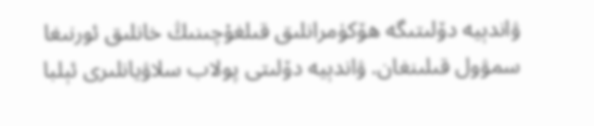ۋاندېيە دۆلىتىگە ھۆكۈمرانلىق قىلغۇچىنىڭ خانلىق ئورنىغا سمۋول قىلىنغان. ۋاندېيە دۆلىتى پولاب سلاۋيانلىرى ئېلبا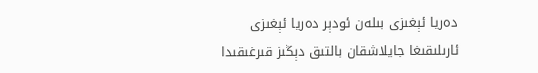دەريا ئېغىزى بىلەن ئودېر دەريا ئېغىزى ئارىلىقىغا جايلاشقان بالتىق دېڭىز قىرغىقىدا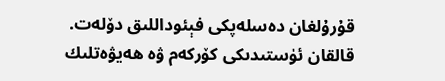قۇرۇلغان دەسلەپكى فېئوداللىق دۆلەت. قالقان ئۈستىدىكى كۆركەم ۋە ھەيۋەتلىك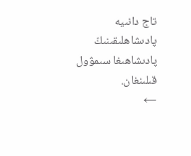تاج دانىيە پادىشاھلىقىنىڭ پادىشاھىغا سىمۋول قىلىنغان.
←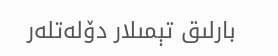بارلىق تېمىلار دۆلەتلەر